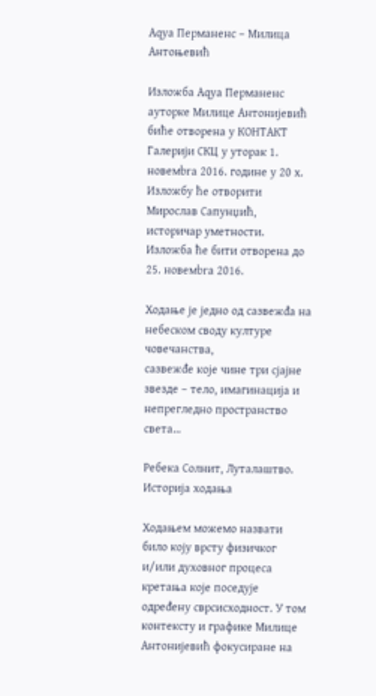Аqуа Перманенс – Милица Антоњевић

Изложба Аqуа Перманенс ауторке Милице Антонијевић биће отворена у КОНТАКТ Галерији СКЦ у уторак 1. новемbrа 2016. године у 20 х. Изложбу ће отворити Мирослав Сапунџић, историчар уметности. Изложба ће бити отворена до 25. новемbrа 2016.

Ходање је једно од сазвежđа на небеском своду културе човечанства,
сазвежđе које чине три сјајне звезде – тело, имагинација и непрегледно пространство света…

Ребека Солнит, Луталаштво. Историја ходања

Ходањем можемо назвати било коју врсту физичког и/или духовног процеса кретања које поседује одреđену сврсисходност. У том контексту и графике Милице Антонијевић фокусиране на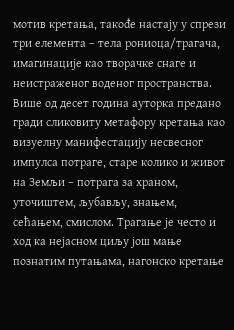мотив кретања, такоđе настају у спрези три елемента – тела рониоца/трагача, имагинације као творачке снаге и неистраженог воденог пространства. Више од десет година ауторка предано гради сликовиту метафору кретања као визуелну манифестацију несвесног импулса потраге, старе колико и живот на Земљи – потрага за храном, уточиштем, љубављу, знањем, сећањем, смислом. Трагање је често и ход ка нејасном циљу још мање познатим путањама, нагонско кретање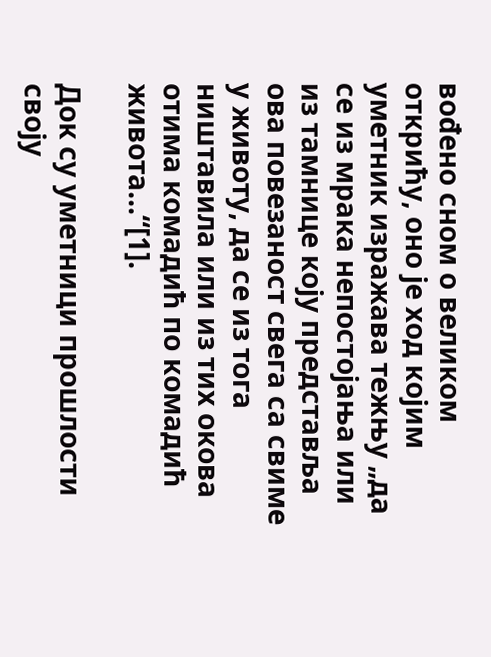воđено сном о великом открићу, оно је ход којим уметник изражава тежњу „да се из мрака непостојања или из тамнице коју представља ова повезаност свега са свиме у животу, да се из тога ништавила или из тих окова отима комадић по комадић живота…“[1].

Док су уметници прошлости своју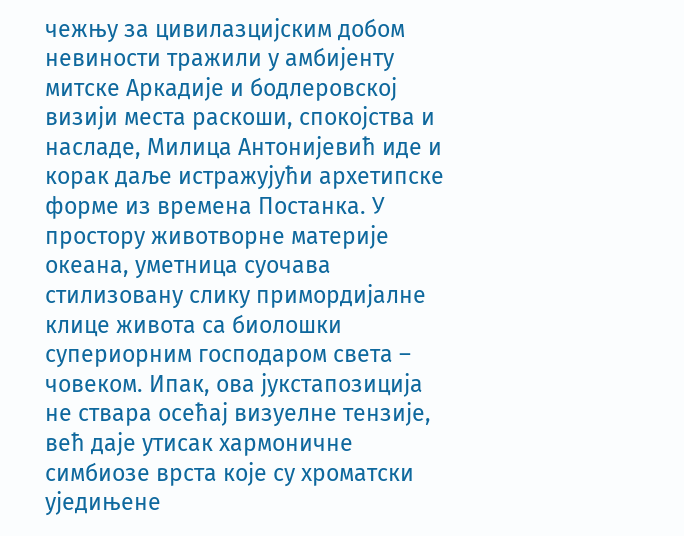чежњу за цивилазцијским добом невиности тражили у амбијенту митске Аркадије и бодлеровској визији места раскоши, спокојства и насладе, Милица Антонијевић иде и корак даље истражујући архетипске форме из времена Постанка. У простору животворне материје океана, уметница суочава стилизовану слику примордијалне клице живота са биолошки супериорним господаром света – човеком. Ипак, ова јукстапозиција не ствара осећај визуелне тензије, већ даје утисак хармоничне симбиозе врста које су хроматски уједињене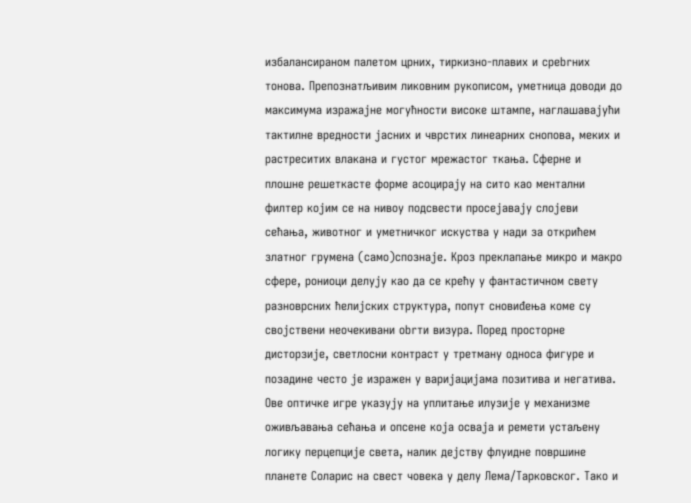избалансираном палетом црних, тиркизно-плавих и среbrних тонова. Препознатљивим ликовним рукописом, уметница доводи до максимума изражајне могућности високе штампе, наглашавајући тактилне вредности јасних и чврстих линеарних снопова, меких и растреситих влакана и густог мрежастог ткања. Сферне и плошне решеткасте форме асоцирају на сито као ментални филтер којим се на нивоу подсвести просејавају слојеви сећања, животног и уметничког искуства у нади за открићем златног грумена (само)спознаје. Кроз преклапање микро и макро сфере, рониоци делују као да се крећу у фантастичном свету разноврсних ћелијских структура, попут сновиđења коме су својствени неочекивани оbrти визура. Поред просторне дисторзије, светлосни контраст у третману односа фигуре и позадине често је изражен у варијацијама позитива и негатива. Ове оптичке игре указују на уплитање илузије у механизме оживљавања сећања и опсене која осваја и ремети устаљену логику перцепције света, налик дејству флуидне површине планете Соларис на свест човека у делу Лема/Тарковског. Тако и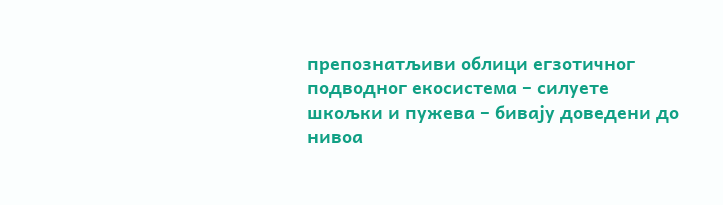препознатљиви облици егзотичног подводног екосистема – силуете шкољки и пужева – бивају доведени до нивоа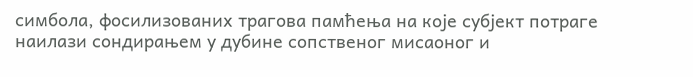симбола, фосилизованих трагова памћења на које субјект потраге наилази сондирањем у дубине сопственог мисаоног и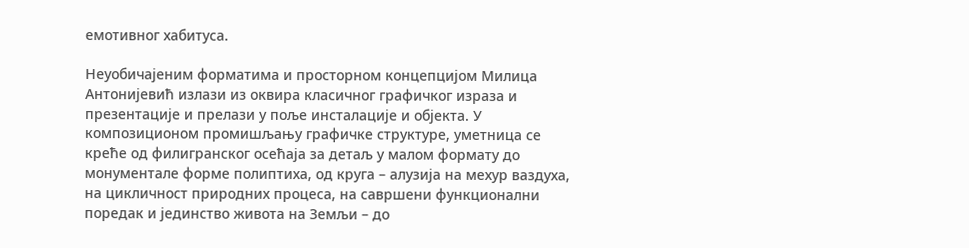емотивног хабитуса.

Неуобичајеним форматима и просторном концепцијом Милица Антонијевић излази из оквира класичног графичког израза и презентације и прелази у поље инсталације и објекта. У композиционом промишљању графичке структуре, уметница се креће од филигранског осећаја за детаљ у малом формату до монументале форме полиптиха, од круга – алузија на мехур ваздуха, на цикличност природних процеса, на савршени функционални поредак и јединство живота на Земљи – до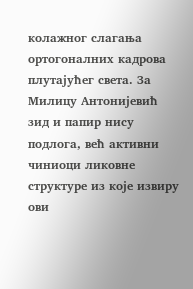колажног слагања ортогоналних кадрова плутајућег света. За Милицу Антонијевић зид и папир нису подлога, већ активни чиниоци ликовне структуре из које извиру ови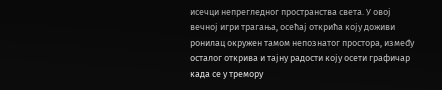исечци непрегледног пространства света. У овој вечној игри трагања, осећај открића коју доживи ронилац окружен тамом непознатог простора, измеđу осталог открива и тајну радости коју осети графичар када се у тремору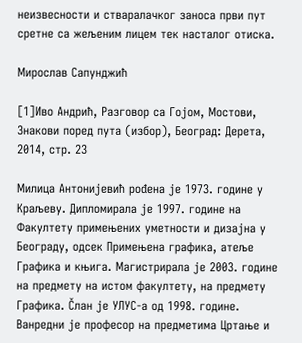неизвесности и стваралачког заноса први пут сретне са жељеним лицем тек насталог отиска.

Мирослав Сапунджић

[1]Иво Андрић, Разговор са Гојом, Мостови, Знакови поред пута (избор), Београд: Дерета, 2014, стр. 23

Милица Антонијевић роđена је 1973. године у Краљеву. Дипломирала је 1997. године на Факултету примењених уметности и дизајна у Београду, одсек Примењена графика, атеље Графика и књига. Магистрирала је 2003. године на предмету на истом факултету, на предмету Графика. Čлан је УЛУС-а од 1998. године. Ванредни је професор на предметима Цртање и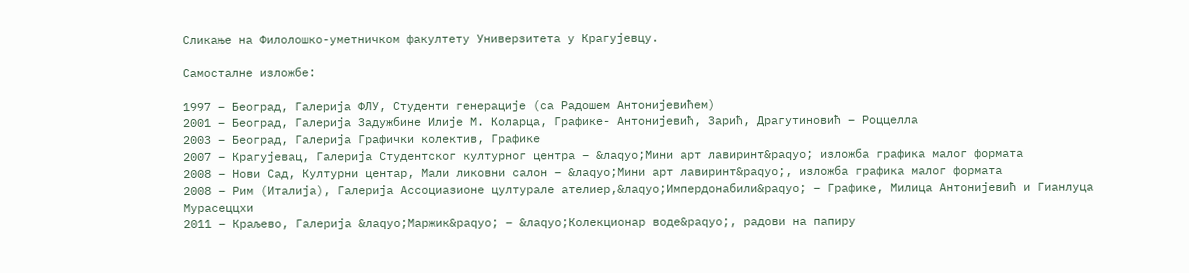Сликање на Филолошко-уметничком факултету Универзитета у Крагујевцу.

Самосталне изложбе:

1997 – Београд, Галерија ФЛУ, Студенти генерације (са Радошем Антонијевићем)
2001 – Београд, Галерија Задужбине Илије М. Коларца, Графике- Антонијевић, Зарић, Драгутиновић – Роццелла
2003 – Београд, Галерија Графички колектив, Графике
2007 – Крагујевац, Галерија Студентског културног центра – &лаqуо;Мини арт лавиринт&раqуо; изложба графика малог формата
2008 – Нови Сад, Културни центар, Мали ликовни салон – &лаqуо;Мини арт лавиринт&раqуо;, изложба графика малог формата
2008 – Рим (Италија), Галерија Ассоциазионе цултурале ателиер,&лаqуо;Импердонабили&раqуо; – Графике, Милица Антонијевић и Гианлуца Мурасеццхи
2011 – Краљево, Галерија &лаqуо;Маржик&раqуо; – &лаqуо;Колекционар воде&раqуо;, радови на папиру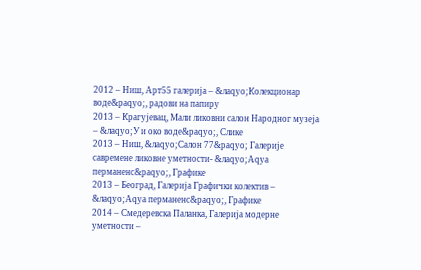2012 – Ниш, Арт55 галерија – &лаqуо;Колекционар воде&раqуо;, радови на папиру
2013 – Крагујевац, Мали ликовни салон Народног музеја – &лаqуо;У и око воде&раqуо;, Слике
2013 – Ниш, &лаqуо;Салон 77&раqуо; Галерије савремене ликовне уметности- &лаqуо;Аqуа перманенс&раqуо;, Графике
2013 – Београд, Галерија Графички колектив – &лаqуо;Аqуа перманенс&раqуо;, Графике
2014 – Смедеревска Паланка, Галерија модерне уметности –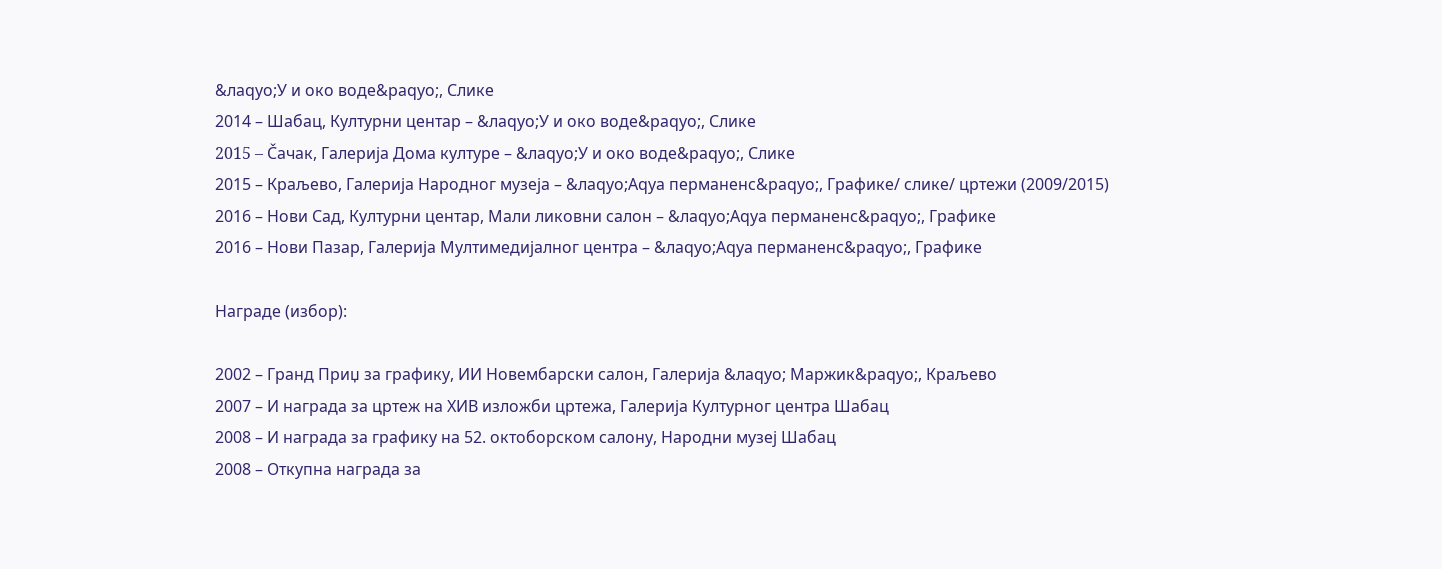&лаqуо;У и око воде&раqуо;, Слике
2014 – Шабац, Културни центар – &лаqуо;У и око воде&раqуо;, Слике
2015 – Čачак, Галерија Дома културе – &лаqуо;У и око воде&раqуо;, Слике
2015 – Краљево, Галерија Народног музеја – &лаqуо;Аqуа перманенс&раqуо;, Графике/ слике/ цртежи (2009/2015)
2016 – Нови Сад, Културни центар, Мали ликовни салон – &лаqуо;Аqуа перманенс&раqуо;, Графике
2016 – Нови Пазар, Галерија Мултимедијалног центра – &лаqуо;Аqуа перманенс&раqуо;, Графике

Награде (избор):

2002 – Гранд Приџ за графику, ИИ Новембарски салон, Галерија &лаqуо; Маржик&раqуо;, Краљево
2007 – И награда за цртеж на XИВ изложби цртежа, Галерија Културног центра Шабац
2008 – И награда за графику на 52. октоборском салону, Народни музеј Шабац
2008 – Откупна награда за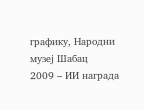графику, Народни музеј Шабац
2009 – ИИ награда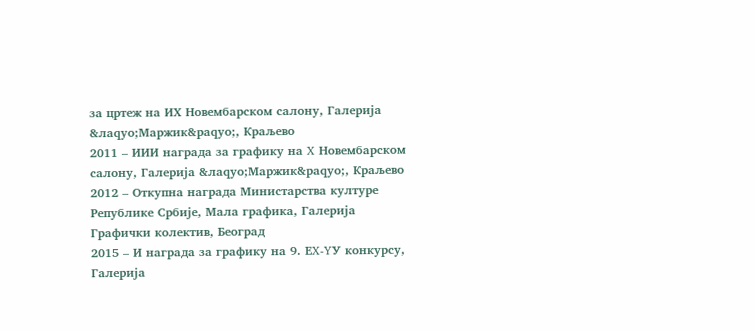за цртеж на ИX Новембарском салону, Галерија &лаqуо;Маржик&раqуо;, Краљево
2011 – ИИИ награда за графику на X Новембарском салону, Галерија &лаqуо;Маржик&раqуо;, Краљево
2012 – Откупна награда Министарства културе Републике Србије, Мала графика, Галерија Графички колектив, Београд
2015 – И награда за графику на 9. ЕX-YУ конкурсу, Галерија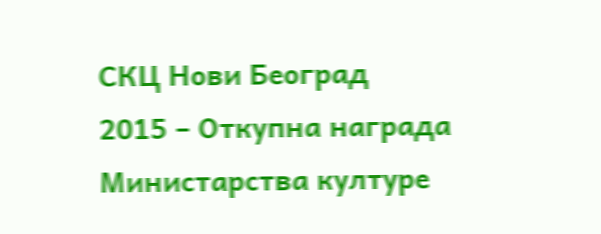СКЦ Нови Београд
2015 – Откупна награда Министарства културе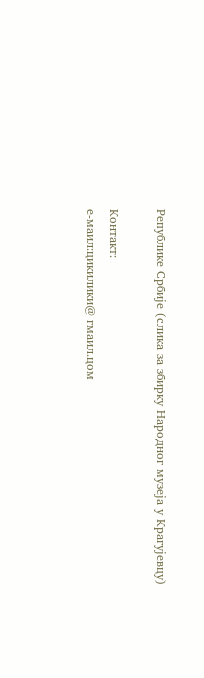Републике Србије (слика за збирку Народног музеја у Крагујевцу)

Контакт:
е-маил:цикилики@ гмаил.цом